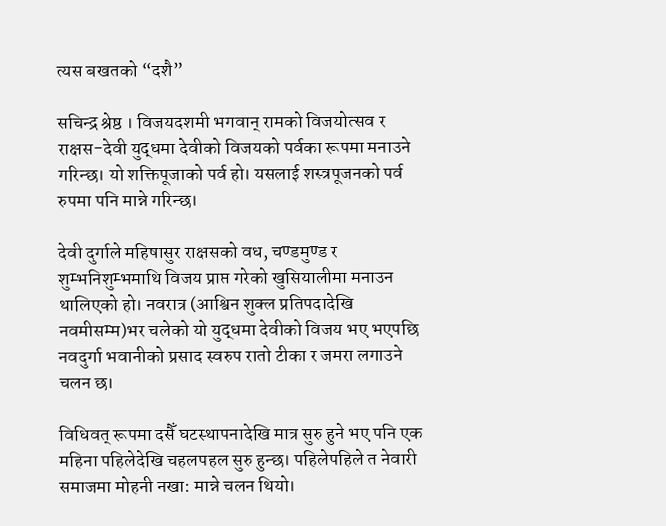त्यस बखतको “दशै”

सचिन्द्र श्रेष्ठ । विजयदशमी भगवान् रामको विजयोत्सव र राक्षस-देवी युद्धमा देवीको विजयको पर्वका रूपमा मनाउने गरिन्छ। यो शक्तिपूजाको पर्व हो। यसलाई शस्त्रपूजनको पर्व रुपमा पनि मान्ने गरिन्छ।

देवी दुर्गाले महिषासुर राक्षसको वध, चण्डमुण्ड र शुम्भनिशुम्भमाथि विजय प्राप्त गरेको खुसियालीमा मनाउन थालिएको हो। नवरात्र (आश्विन शुक्ल प्रतिपदादेखि नवमीसम्म)भर चलेको यो युद्धमा देवीको विजय भए भएपछि नवदुर्गा भवानीको प्रसाद स्वरुप रातो टीका र जमरा लगाउने चलन छ।

विधिवत् रूपमा दसैँ घटस्थापनादेखि मात्र सुरु हुने भए पनि एक महिना पहिलेदेखि चहलपहल सुरु हुन्छ। पहिलेपहिले त नेवारी समाजमा मोहनी नखा: मान्ने चलन थियो।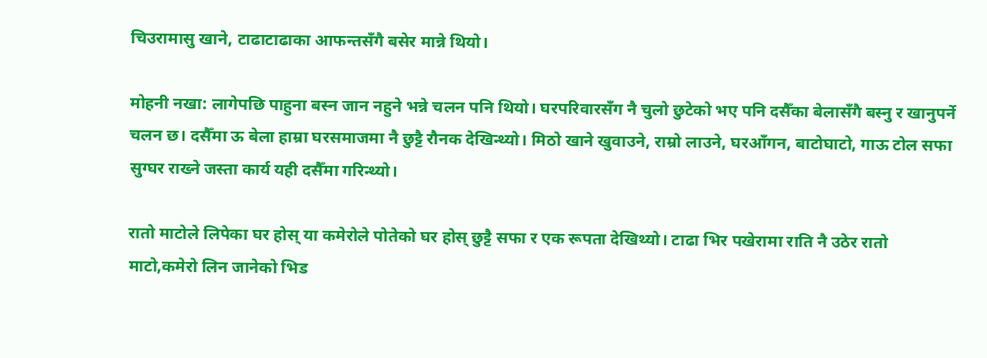चिउरामासु खाने, टाढाटाढाका आफन्तसँगै बसेर मान्ने थियो।

मोहनी नखा: लागेपछि पाहुना बस्न जान नहुने भन्ने चलन पनि थियो। घरपरिवारसँग नै चुलो छुटेको भए पनि दसैँका बेलासँगै बस्नु र खानुपर्ने चलन छ। दसैँमा ऊ बेला हाम्रा घरसमाजमा नै छुट्टै रौनक देखिन्थ्यो। मिठो खाने खुवाउने, राम्रो लाउने, घरआँगन, बाटोघाटो, गाऊ टोल सफा सुग्घर राख्ने जस्ता कार्य यही दसैँमा गरिन्थ्यो।

रातो माटोले लिपेका घर होस् या कमेरोले पोतेको घर होस् छुट्टै सफा र एक रूपता देखिथ्यो। टाढा भिर पखेरामा राति नै उठेर रातो माटो,कमेरो लिन जानेको भिड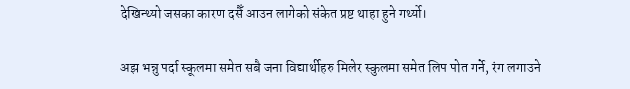देखिन्थ्यो जसका कारण दसैँ आउन लागेको संकेत प्रष्ट थाहा हुने गर्थ्यो।

अझ भन्नु पर्दा स्कूलमा समेत सबै जना विद्यार्थीहरु मिलेर स्कुलमा समेत लिप पोत गर्ने, रंग लगाउने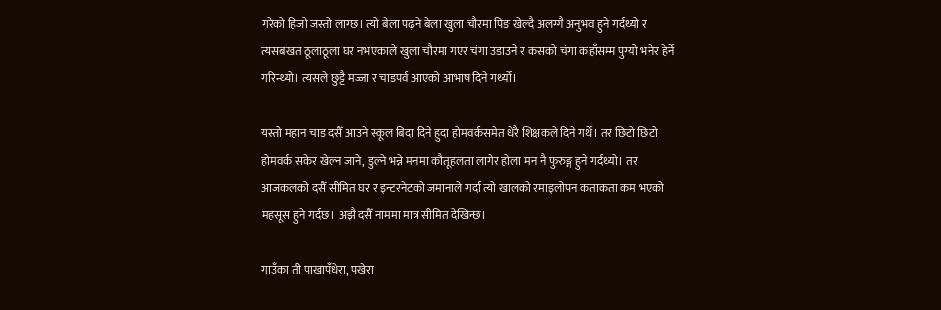गरेको हिजो जस्तो लाग्छ। त्यो बेला पढ़ने बेला खुला चौरमा पिङ खेल्दै अलग्गै अनुभव हुने गर्दथ्यो र त्यसबखत ठूलाठूला घर नभएकाले खुला चौरमा गएर चंगा उडाउने र कसको चंगा कहाँसम्म पुग्यो भनेर हेर्ने गरिन्थ्यो। त्यसले छुट्टै मज्जा र चाडपर्व आएको आभाष दिने गर्थ्यो।

यस्तो महान चाड दसैँ आउने स्कूल बिदा दिने हुदा होमवर्कसमेत धेरै शिक्षकले दिने गर्थे। तर छिटो छिटो होमवर्क सकेर खेल्न जाने, डुल्ने भन्ने मनमा कौतूहलता लागेर होला मन नै फुरुङ्ग हुने गर्दथ्यो। तर आजकलको दसैँ सीमित घर र इन्टरनेटको जमानाले गर्दा त्यो खालको रमाइलोपन कताकता कम भएको महसूस हुने गर्दछ। अझै दसैँ नाममा मात्र सीमित देखिन्छ।

गाउँका ती पाखापँधेरा, पखेरा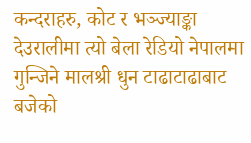कन्दराहरु, कोट र भञ्ज्याङ्का देउरालीमा त्यो बेला रेडियो नेपालमा गुन्जिने मालश्री धुन टाढाटाढाबाट बजेको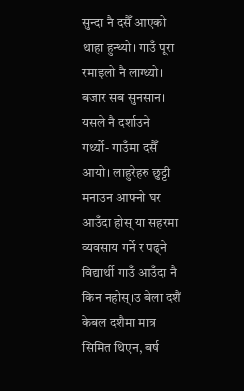सुन्दा नै दसैँ आएको थाहा हुन्थ्यो। गाउँ पूरा रमाइलो नै लाग्थ्यो। बजार सब सुनसान। यसले नै दर्शाउने गर्थ्यो- गाउँमा दसैँ आयो। लाहुरेहरु छुट्टी मनाउन आफ्नो घर आउँदा होस् या सहरमा व्यवसाय गर्ने र पढ्ने विद्यार्थी गाउँ आउँदा नै किन नहोस्।उ बेला दशैं केबल दशैमा मात्र सिमित थिएन, बर्ष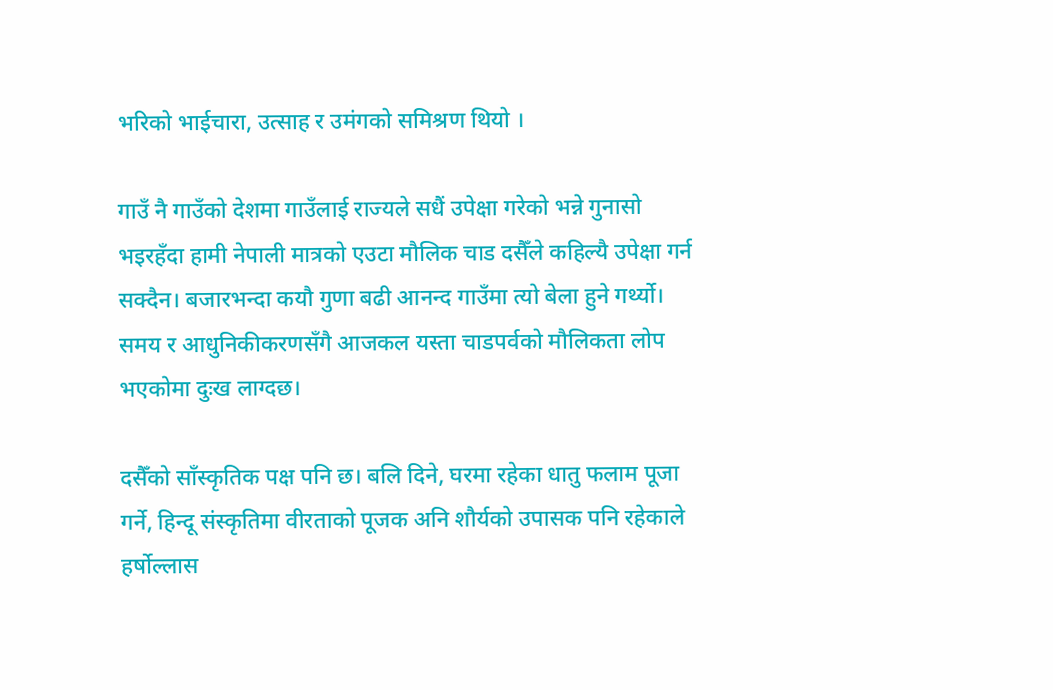भरिको भाईचारा, उत्साह र उमंगको समिश्रण थियो ।

गाउँ नै गाउँको देशमा गाउँलाई राज्यले सधैं उपेक्षा गरेको भन्ने गुनासो भइरहँदा हामी नेपाली मात्रको एउटा मौलिक चाड दसैँले कहिल्यै उपेक्षा गर्न सक्दैन। बजारभन्दा कयौ गुणा बढी आनन्द गाउँमा त्यो बेला हुने गर्थ्यो। समय र आधुनिकीकरणसँगै आजकल यस्ता चाडपर्वको मौलिकता लोप भएकोमा दुःख लाग्दछ।

दसैँको साँस्कृतिक पक्ष पनि छ। बलि दिने, घरमा रहेका धातु फलाम पूजा गर्ने, हिन्दू संस्कृतिमा वीरताको पूजक अनि शौर्यको उपासक पनि रहेकाले हर्षोल्लास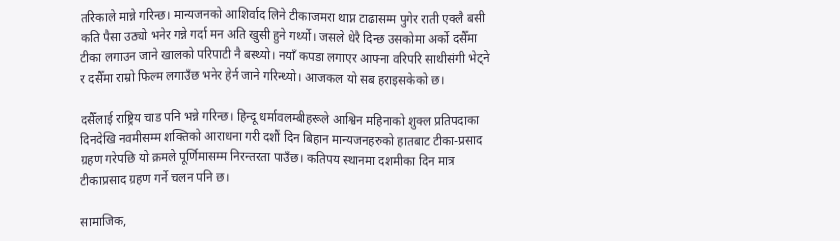तरिकाले मान्ने गरिन्छ। मान्यजनको आशिर्वाद लिने टीकाजमरा थाप्न टाढासम्म पुगेर राती एक्लै बसी कति पैसा उठ्यो भनेर गन्ने गर्दा मन अति खुसी हुने गर्थ्यो। जसले धेरै दिन्छ उसकोमा अर्को दसैँमा टीका लगाउन जाने खालको परिपाटी नै बस्थ्यो। नयाँ कपडा लगाएर आफ्ना वरिपरि साथीसंगी भेट्ने र दसैँमा राम्रो फिल्म लगाउँछ भनेर हेर्न जाने गरिन्थ्यो। आजकल यो सब हराइसकेको छ।

दसैँलाई राष्ट्रिय चाड पनि भन्ने गरिन्छ। हिन्दू धर्मावलम्बीहरूले आश्विन महिनाको शुक्ल प्रतिपदाका दिनदेखि नवमीसम्म शक्तिको आराधना गरी दशौं दिन बिहान मान्यजनहरुको हातबाट टीका-प्रसाद ग्रहण गरेपछि यो क्रमले पूर्णिमासम्म निरन्तरता पाउँछ। कतिपय स्थानमा दशमीका दिन मात्र टीकाप्रसाद ग्रहण गर्ने चलन पनि छ।

सामाजिक,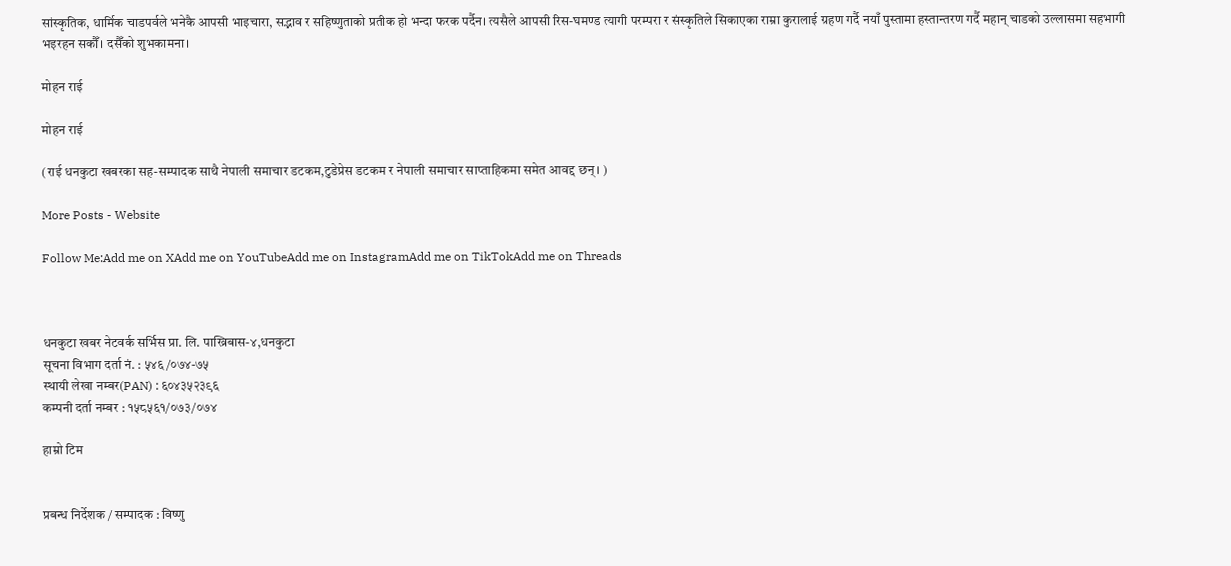सांस्कृतिक, धार्मिक चाडपर्वले भनेकै आपसी भाइचारा, सद्भाव र सहिष्णुताको प्रतीक हो भन्दा फरक पर्दैन। त्यसैले आपसी रिस-घमण्ड त्यागी परम्परा र संस्कृतिले सिकाएका राम्रा कुरालाई ग्रहण गर्दै नयाँ पुस्तामा हस्तान्तरण गर्दै महान् चाडको उल्लासमा सहभागी भइरहन सकौँ। दसैँको शुभकामना।

मोहन राई

मोहन राई

(राई धनकुटा खबरका सह-सम्पादक साथै नेपाली समाचार डटकम,टुडेप्रेस डटकम र नेपाली समाचार साप्ताहिकमा समेत आवद्द छन् । )

More Posts - Website

Follow Me:Add me on XAdd me on YouTubeAdd me on InstagramAdd me on TikTokAdd me on Threads



धनकुटा खबर नेटवर्क सर्भिस प्रा. लि. पाख्रिबास-४,धनकुटा
सूचना विभाग दर्ता नं. : ५४६/०७४-७५
स्थायी लेखा नम्बर(PAN) : ६०४३५२३९६
कम्पनी दर्ता नम्बर : १५८५६१/०७३/०७४

हाम्रो टिम


प्रबन्ध निर्देशक / सम्पादक : विष्णु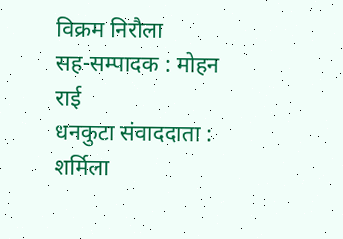विक्रम निरौला
सह-सम्पादक : मोहन राई
धनकुटा संवाददाता : शर्मिला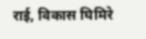राई, विकास घिमिरे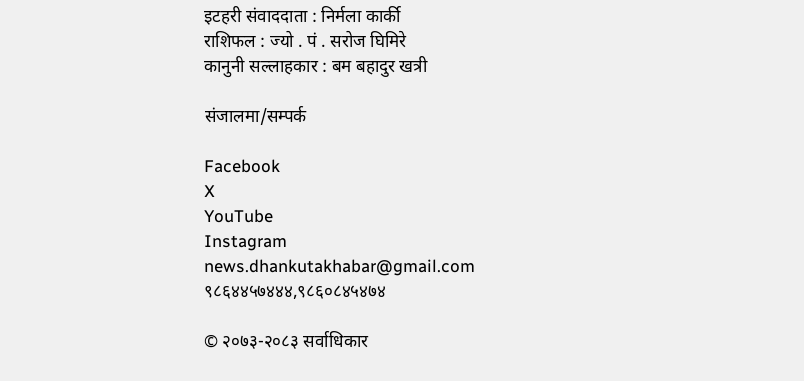इटहरी संवाददाता : निर्मला कार्की
राशिफल : ज्यो . पं . सरोज घिमिरे
कानुनी सल्लाहकार : बम बहादुर खत्री

संजालमा/सम्पर्क

Facebook
X
YouTube
Instagram
news.dhankutakhabar@gmail.com
९८६४४५७४४४,९८६०८४५४७४

© २०७३-२०८३ सर्वाधिकार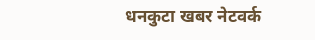धनकुटा खबर नेटवर्क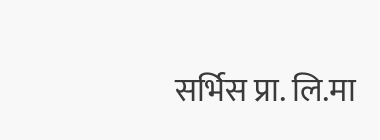सर्भिस प्रा. लि.मा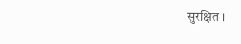सुरक्षित ।